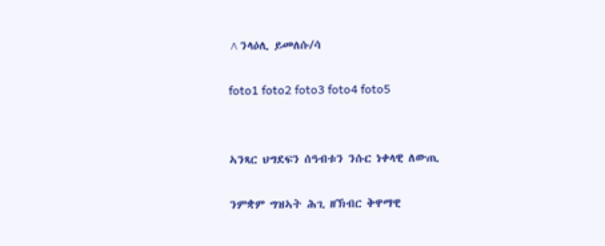^ንላዕሊ ይመለሱ/ሳ

foto1 foto2 foto3 foto4 foto5


ኣንጻር ህግደፍን ሰዓብቱን ንሱር ነቀላዊ ለውጢ

ንምቋም ግዝኣት ሕጊ ዘኽብር ቅዋማዊ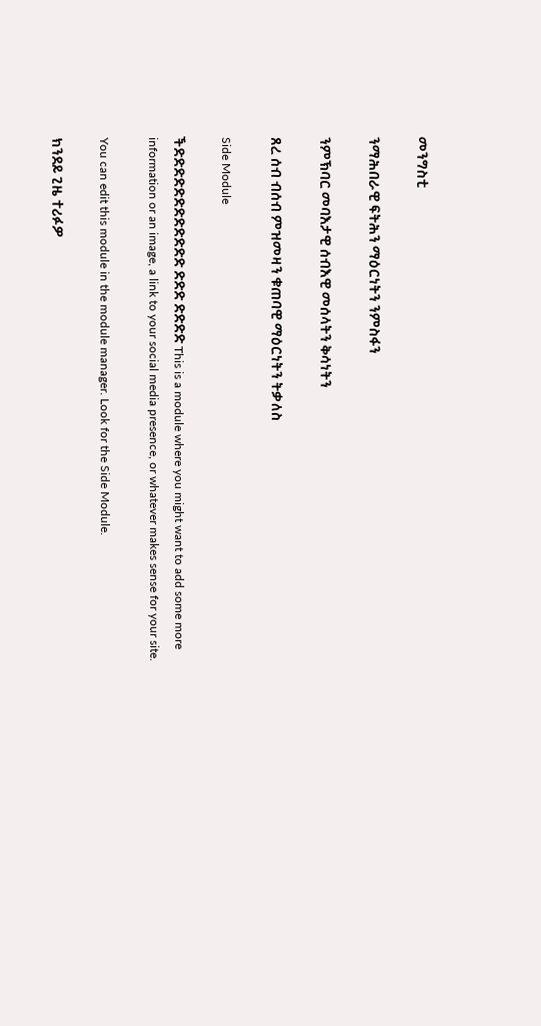መንግስቲ

ንማሕበራዊ ፍትሕን ማዕርነትን ንምስፋን

ንምኽባር መባእታዊ ሰብእዊ መሰላትን ቅሳነትን

ጸረ ሰብ ብሰብ ምዝመዛን ቁጠባዊ ማዕርነትን ትቃለስ

Side Module

ችድድድድድድድድድድድድ ድድድ ድድድድ This is a module where you might want to add some more information or an image, a link to your social media presence, or whatever makes sense for your site.

You can edit this module in the module manager. Look for the Side Module.

ክንደይ ጊዜ ተሪፉዎ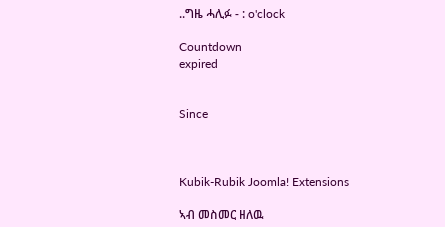..ግዜ ሓሊፉ - : o'clock

Countdown
expired


Since



Kubik-Rubik Joomla! Extensions

ኣብ መስመር ዘለዉ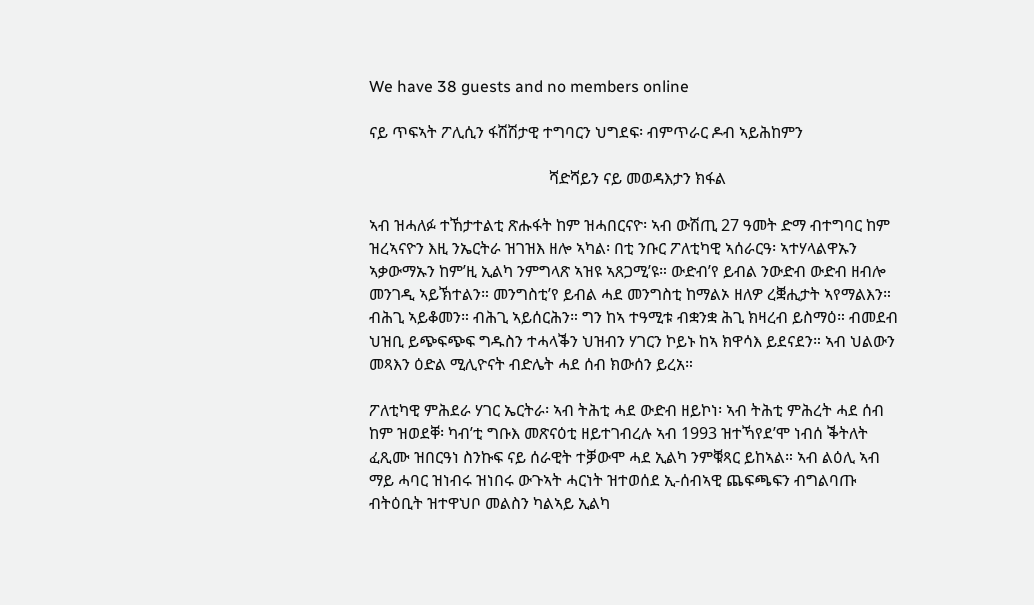We have 38 guests and no members online

ናይ ጥፍኣት ፖሊሲን ፋሽሽታዊ ተግባርን ህግደፍ፡ ብምጥራር ዶብ ኣይሕከምን

                                             ሻድሻይን ናይ መወዳእታን ክፋል

ኣብ ዝሓለፉ ተኸታተልቲ ጽሑፋት ከም ዝሓበርናዮ፡ ኣብ ውሽጢ 27 ዓመት ድማ ብተግባር ከም ዝረኣናዮን እዚ ንኤርትራ ዝገዝእ ዘሎ ኣካል፡ በቲ ንቡር ፖለቲካዊ ኣሰራርዓ፡ ኣተሃላልዋኡን ኣቃውማኡን ከም’ዚ ኢልካ ንምግላጽ ኣዝዩ ኣጸጋሚ’ዩ። ውድብ’የ ይብል ንውድብ ውድብ ዘብሎ መንገዲ ኣይኽተልን። መንግስቲ’የ ይብል ሓደ መንግስቲ ከማልኦ ዘለዎ ረቛሒታት ኣየማልእን። ብሕጊ ኣይቆመን። ብሕጊ ኣይሰርሕን። ግን ከኣ ተዓሚቱ ብቋንቋ ሕጊ ክዛረብ ይስማዕ። ብመደብ ህዝቢ ይጭፍጭፍ ግዱስን ተሓላቕን ህዝብን ሃገርን ኮይኑ ከኣ ክዋሳእ ይደናደን። ኣብ ህልውን መጻእን ዕድል ሚሊዮናት ብድሌት ሓደ ሰብ ክውሰን ይረአ።

ፖለቲካዊ ምሕደራ ሃገር ኤርትራ፡ ኣብ ትሕቲ ሓደ ውድብ ዘይኮነ፡ ኣብ ትሕቲ ምሕረት ሓደ ሰብ ከም ዝወደቐ፡ ካብ’ቲ ግቡእ መጽናዕቲ ዘይተገብረሉ ኣብ 1993 ዝተኻየደ’ሞ ነብሰ ቕትለት ፈጺሙ ዝበርዓነ ስንኩፍ ናይ ሰራዊት ተቓውሞ ሓደ ኢልካ ንምቑጻር ይከኣል። ኣብ ልዕሊ ኣብ ማይ ሓባር ዝነብሩ ዝነበሩ ውጉኣት ሓርነት ዝተወሰደ ኢ-ሰብኣዊ ጨፍጫፍን ብግልባጡ ብትዕቢት ዝተዋህቦ መልስን ካልኣይ ኢልካ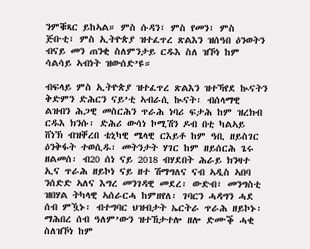ንምቑጻር ይከኣል። ምስ ሱዳን፣ ምስ የመን፣ ምስ ጅቡቲ፣ ምስ ኢትዮጵያ ዝተፈጥረ ጽልእን ዝሰዓበ ዕንወትን ብናይ መን ጠንቂ ስለምንታይ ርዱእ ስለ ዝኾነ ከም ሳልሳይ ኣብነት ዝውሰድ’ዩ።

ብፍላይ ምስ ኢትዮጵያ ዝተፈጥረ ጽልእን ዝተኻየደ ኲናትን ቅድምን ድሕርን ናይ’ቲ ኣብራሲ ኲናት፡ ብሰላማዊ ልዝብን ሕጋዊ መስርሕን ጥራሕ ነባሪ ፍታሕ ከም ዝረክብ ርዱእ ክንሱ፡ ድሕሪ ውሳነ ኮሚሽን ዶብ በቲ ካልኣይ ሸነኽ ብዝቐረበ ቴኒካዊ ሜላዊ ርእይቶ ከም ዓቢ ዘይስገር ዕንቅፋት ተወሲዱ፡ መትንታት ሃገር ከም ዘይሰርሕ ጌሩ ዘልመሰ፡ ብ20 ሰነ ናይ 2018 ብሃደበት ሕራይ ክንዛተ ኢና ጥራሕ ዘይኮነ ናይ ዘተ ሽማግለና ናብ ኣዲስ ኣበባ ንሰድድ ኣለና እግረ መንገዳዊ መደረ፡ ውድብ፣ መንግስቲ ዝበሃል ትካላዊ ኣሰራርሓ ከምዘየለ፡ ገባርን ሓዳግን ሓደ ሰብ ምዃኑ፡ ብተግባር ህዝብታት ኤርትራ ጥራሕ ዘይኮኑ፡ ማሕበረ ሰብ ዓለም’ውን ዝተኸታተሎ ዘሎ ድሙቕ ሓቂ ስለዝኾነ ከም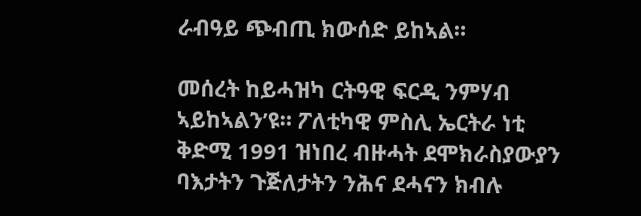ራብዓይ ጭብጢ ክውሰድ ይከኣል።

መሰረት ከይሓዝካ ርትዓዊ ፍርዲ ንምሃብ ኣይከኣልን’ዩ። ፖለቲካዊ ምስሊ ኤርትራ ነቲ ቅድሚ 1991 ዝነበረ ብዙሓት ደሞክራስያውያን ባእታትን ጉጅለታትን ንሕና ደሓናን ክብሉ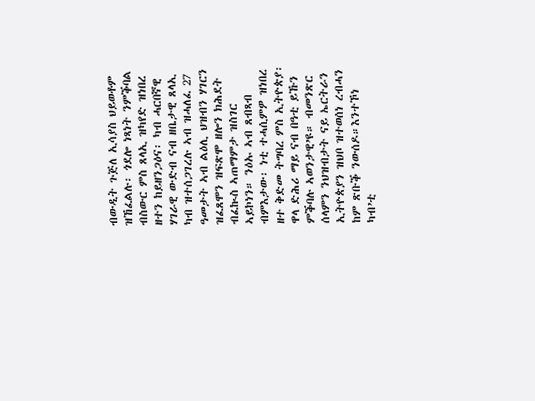ብውዲት ጉጅለ ኢሳያስ ህይወቶም ዝኸፈልሉ፡ ጎደሎ ነጻነት ንምቕባል ብስውር ምስ ጸላኢ ዝካየድ ዝነበረ ዘተን ከይዘንጋዕና፡ ካብ ሓርበኛዊ ሃገራዊ ውድብ ናብ ዘቤታዊ ጸላኢ ካብ ዝተሰጋገረሉ ኣብ ዝሓለፈ 27 ዓመታት ኣብ ልዕሊ ህዝብን ሃገርን ዝፈጸሞን ዝፍጽሞ ዘሎን ክሕደት ብፈኲስ ኣጠማምታ ዝስገር ኣይኮነን። ንዕኡ ኣብ ጸብጻብ ብምእታው፡ ነቲ ተሓሲምዎ ዝነበረ ዘተ ቅድመ ትግባረ ምስ ኢትዮጵያ፡ ዋላ ድሕሪ ማይ ናብ በዓቲ ይኹን ምቕባሉ ኣወንታዊ’ዩ። ብመንጽር ሰላምን ንህዝብታት ናይ ኤርትራን ኢትዮጵያን ዝህቦ ዝተወሰነ ረብሓን ከም ጽቡቕ ንውሰዶ።እንተኾነ ካብ’ቲ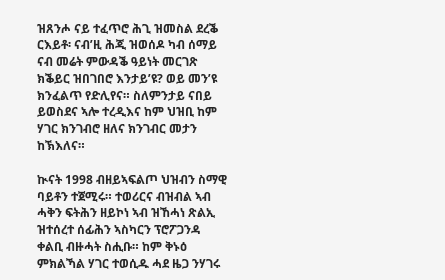ዝጸንሖ ናይ ተፈጥሮ ሕጊ ዝመስል ደረቕ ርእይቶ፡ ናብ’ዚ ሕጂ ዝወሰዶ ካብ ሰማይ ናብ መሬት ምውዳቕ ዓይነት መርገጽ ክቕይር ዝበገበሮ እንታይ’ዩ? ወይ መን’ዩ ክንፈልጥ የድሊየና። ስለምንታይ ናበይ ይወስደና ኣሎ ተረዲእና ከም ህዝቢ ከም ሃገር ክንገብሮ ዘለና ክንገብር መታን ከኽእለና።

ኲናት 1998 ብዘይኣፍልጦ ህዝብን ስማዊ ባይቶን ተጀሚሩ። ተወሪርና ብዝብል ኣብ ሓቅን ፍትሕን ዘይኮነ ኣብ ዝኸሓነ ጽልኢ ዝተሰረተ ሰፊሕን ኣስካርን ፕሮፖጋንዳ ቀልቢ ብዙሓት ስሒቡ። ከም ቅኑዕ ምክልኻል ሃገር ተወሲዱ ሓደ ዜጋ ንሃገሩ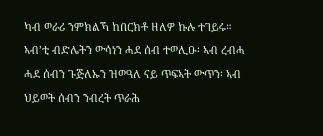ካብ ወራሪ ንምክልኻ ከበርክቶ ዘለዎ ኩሉ ተገይሩ። ኣብ’ቲ ብድሌትን ውሳነን ሓደ ሰብ ተወሊዑ፡ ኣብ ረብሓ ሓደ ሰብን ጉጅለኡን ዝወዓለ ናይ ጥፍኣት ውጥን፡ ኣብ ህይወት ሰብን ንብረት ጥራሕ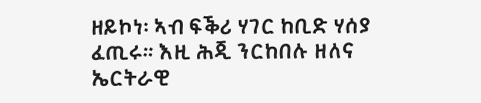ዘይኮነ፡ ኣብ ፍቕሪ ሃገር ከቢድ ሃሰያ ፈጢሩ። እዚ ሕጂ ንርከበሉ ዘለና ኤርትራዊ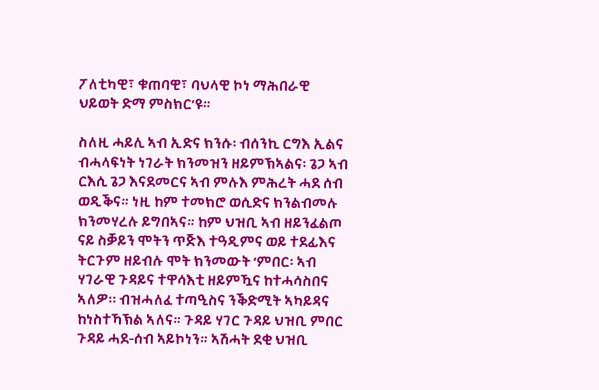ፖለቲካዊ፣ ቁጠባዊ፣ ባህላዊ ኮነ ማሕበራዊ ህይወት ድማ ምስክር’ዩ።

ስለዚ ሓይሊ ኣብ ኢድና ክንሱ፡ ብሰንኪ ርግእ ኢልና ብሓላፍነት ነገራት ክንመዝን ዘይምኽኣልና፡ ጌጋ ኣብ ርእሲ ጌጋ እናደመርና ኣብ ምሉእ ምሕረት ሓደ ሰብ ወዲቕና። ነዚ ከም ተመክሮ ወሲድና ክንልብመሉ ክንመሃረሉ ይግበኣና። ከም ህዝቢ ኣብ ዘይንፈልጦ ናይ ስቓይን ሞትን ጥጅእ ተዓዲምና ወይ ተደፊእና ትርጉም ዘይብሉ ሞት ክንመውት ‘ምበር፡ ኣብ ሃገራዊ ጉዳይና ተዋሳእቲ ዘይምዃና ከተሓሳስበና ኣለዎ፡፡ ብዝሓለፈ ተጣዒስና ንቕድሚት ኣካይዳና ከነስተኻኽል ኣለና። ጉዳይ ሃገር ጉዳይ ህዝቢ ምበር ጉዳይ ሓደ-ሰብ ኣይኮነን። ኣሽሓት ደቂ ህዝቢ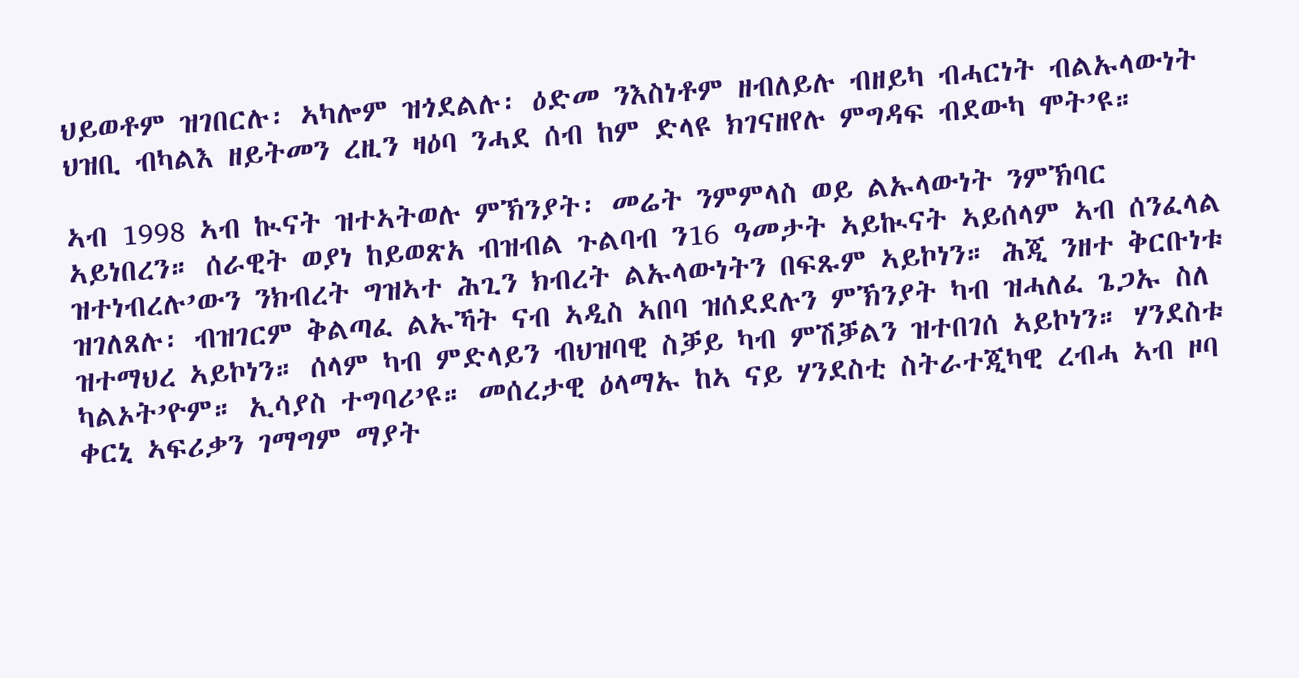ህይወቶም ዝገበርሉ፡ ኣካሎም ዝጎደልሉ፡ ዕድመ ንእስነቶም ዘብለይሉ ብዘይካ ብሓርነት ብልኡላውነት ህዝቢ ብካልእ ዘይትመን ረዚን ዛዕባ ንሓደ ሰብ ከም ድላዩ ክገናዘየሉ ምግዳፍ ብደውካ ሞት’ዩ።

ኣብ 1998 ኣብ ኲናት ዝተኣትወሉ ምኽንያት፡ መሬት ንምምላስ ወይ ልኡላውነት ንምኽባር ኣይነበረን። ሰራዊት ወያነ ከይወጽአ ብዝብል ጉልባብ ን16 ዓመታት ኣይኲናት ኣይሰላም ኣብ ሰንፈላል ዝተነብረሉ’ውን ንክብረት ግዝኣተ ሕጊን ክብረት ልኡላውነትን በፍጹም ኣይኮነን። ሕጂ ንዘተ ቅርቡነቱ ዝገለጸሉ፡ ብዝገርም ቅልጣፈ ልኡኻት ናብ ኣዲስ ኣበባ ዝሰደደሉን ምኽንያት ካብ ዝሓለፈ ጌጋኡ ስለ ዝተማህረ ኣይኮነን። ሰላም ካብ ምድላይን ብህዝባዊ ስቓይ ካብ ምሽቓልን ዝተበገሰ ኣይኮነን። ሃንደስቱ ካልኦት’ዮም። ኢሳያስ ተግባሪ’ዩ። መሰረታዊ ዕላማኡ ከኣ ናይ ሃንደስቲ ስትራተጂካዊ ረብሓ ኣብ ዞባ ቀርኒ ኣፍሪቃን ገማግም ማያት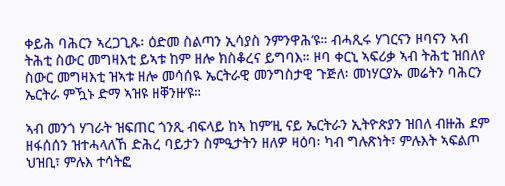ቀይሕ ባሕርን ኣረጋጊጹ፡ ዕድመ ስልጣን ኢሳያስ ንምንዋሕ’ዩ። ብሓጺሩ ሃገርናን ዞባናን ኣብ ትሕቲ ስውር መግዛእቲ ይኣቱ ከም ዘሎ ክስቆረና ይግባእ። ዞባ ቀርኒ ኣፍሪቃ ኣብ ትሕቲ ዝበለየ ስውር መግዛእቲ ዝኣቱ ዘሎ መሳሰዪ ኤርትራዊ መንግስታዊ ጉጅለ፡ መነሃርያኡ መሬትን ባሕርን ኤርትራ ምዃኑ ድማ ኣዝዩ ዘቐንዙ’ዩ።

ኣብ መንጎ ሃገራት ዝፍጠር ጎንጺ ብፍላይ ከኣ ከም’ዚ ናይ ኤርትራን ኢትዮጵያን ዝበለ ብዙሕ ደም ዘፋሰሰን ዝተሓላለኸ ድሕረ ባይታን ስምዒታትን ዘለዎ ዛዕባ፡ ካብ ግሉጽነት፣ ምሉእት ኣፍልጦ ህዝቢ፣ ምሉእ ተሳትፎ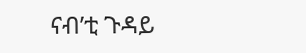ናብ’ቲ ጉዳይ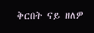ቅርበት ናይ ዘለዎ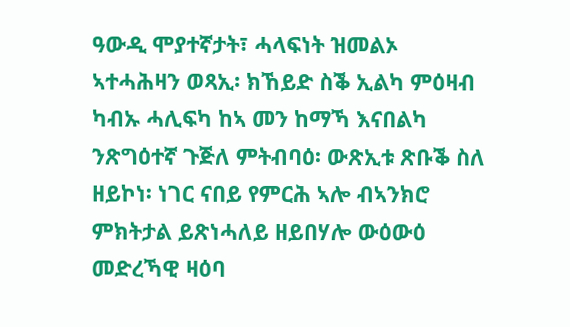ዓውዲ ሞያተኛታት፣ ሓላፍነት ዝመልኦ ኣተሓሕዛን ወጻኢ፡ ክኸይድ ስቕ ኢልካ ምዕዛብ ካብኡ ሓሊፍካ ከኣ መን ከማኻ እናበልካ ንጽግዕተኛ ጉጅለ ምትብባዕ፡ ውጽኢቱ ጽቡቕ ስለ ዘይኮነ፡ ነገር ናበይ የምርሕ ኣሎ ብኣንክሮ ምክትታል ይጽነሓለይ ዘይበሃሎ ውዕውዕ መድረኻዊ ዛዕባ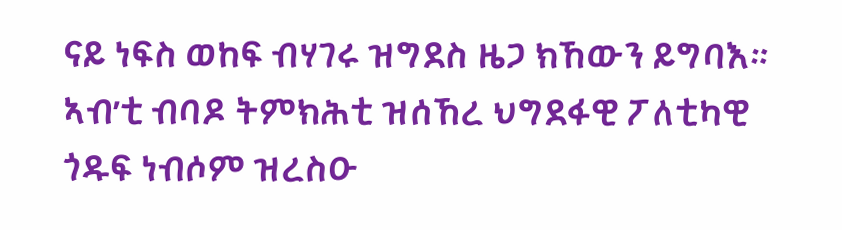ናይ ነፍስ ወከፍ ብሃገሩ ዝግደስ ዜጋ ክኸውን ይግባእ። ኣብ’ቲ ብባዶ ትምክሕቲ ዝሰኸረ ህግደፋዊ ፖለቲካዊ ጎዱፍ ነብሶም ዝረስዑ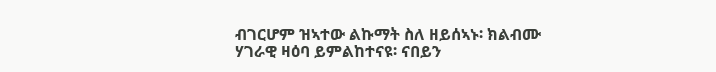ብገርሆም ዝኣተው ልኩማት ስለ ዘይሰኣኑ፡ ክልብሙ ሃገራዊ ዛዕባ ይምልከተናዩ፡ ናበይን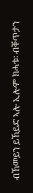ብኸመይን ይኸይድ ኣሎ ኢሎም ክሓቱ፡ ብቐጥታን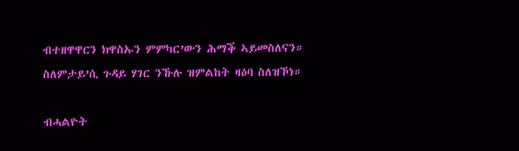ብተዘዋዋርን ክዋስኡን ምምካር’ውን ሕማቕ ኣይመስለናን። ስለምታይ’ሲ ጉዳይ ሃገር ንኹሉ ዝምልከት ዛዕባ ስለዝኾነ።

ብሓልዮት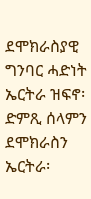ደሞክራስያዊ ግንባር ሓድነት ኤርትራ ዝፍኖ፡ ድምጺ ሰላምን ደሞክራስን ኤርትራ፡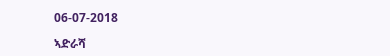06-07-2018

ኣድራሻ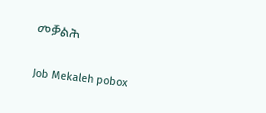መቓልሕ

Job Mekaleh pobox